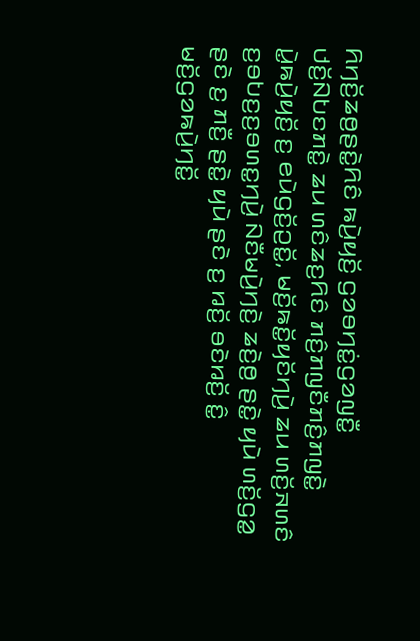ꤖꤚꤢꤩ꤬ꤘꤥ꤬ꤔꤢꤧ꤭ꤖꤢꤨ ꤒꤣꤧ꤬ꤟꤢꤩ꤬ ꤞꤤꤋꤚꤢꤦ꤭ꤞꤤꤜꤢꤪ꤭ ꤓꤢꤩ꤬ꤡꤝꤢꤊꤢꤧ꤭ ꤘꤣ ꤛꤢꤨꤘꤢ꤬ꤖꤢꤨ ꤊꤢꤨ꤬ꤊꤜꤢꤪꤊꤢꤨ꤬ꤊꤜꤢꤧ꤭ ꤣꤧ꤭ꤒꤣꤧ꤬ꤟꤢꤩ꤬ ꤢ꤬ ꤕꤣꤧꤞꤢꤩ꤬ꤑꤢꤩ꤭, ꤗꤢꤩ꤬ꤒꤢꤩ꤭ꤟꤢꤩꤚꤣꤧ꤬ ꤘꤣ ꤛꤢꤩ꤬ꤏꤛꤢꤨ ꤢ꤬ꤋꤝꤢ꤬ꤢ꤬ꤋꤛꤢ꤭ꤚꤣꤧ꤬ ꤡꤢꤪꤗꤣꤧ꤬ꤚꤢꤧ꤬ ꤘꤢꤧ꤬ꤥ꤬ ꤔꤢꤧ꤭ ꤟꤣꤧ ꤛꤢꤩ꤬ꤞꤤ꤭ ꤔꤢꤧ ꤢ꤬ ꤊꤢꤪ꤬ ꤔꤢꤧ꤭ ꤟꤣꤧ ꤔꤢꤧ ꤢ꤬ ꤙꤢꤩ꤬ ꤋꤢꤧꤙꤢꤩ꤬ ꤢꤨ꤭ ꤗꤢꤩ꤬ꤞꤤꤒꤣꤧ꤬ꤚꤢꤩ꤭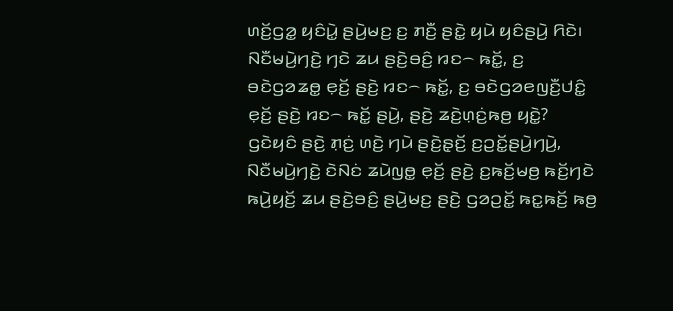ꤛꤢꤩ꤬ꤞꤤ꤭ ꤟꤢꤨꤣꤧ꤭ ꤔꤣꤧ꤬ꤗꤢ꤬ ꤢ꤬ ꤊꤢꤪ꤬ ꤔꤢꤧ꤭ ꤟꤣꤧ ꤟꤢꤨꤔꤣꤧ꤬ ꤖꤢꤧ꤯
ꤡꤢꤪꤗꤣꤧ꤬ꤚꤢꤧ꤬ ꤚꤢꤧ ꤘꤣ ꤔꤢꤧ꤬ꤋꤢꤨ꤬ ꤙꤢ꤮ ꤒꤢꤩ꤭, ꤢ꤬ ꤋꤢꤧꤞꤤꤘꤥ꤭ ꤕ꤫ꤢꤩ꤬ ꤔꤢꤧ꤬ ꤙꤢ꤮ ꤒꤢꤩ꤭, ꤢ꤬ ꤋꤢꤧꤞꤤꤕꤜꤢꤪ꤬ꤓꤢꤨ꤭ ꤕ꤫ꤢꤩ꤬ ꤔꤢꤧ꤬ ꤙꤢ꤮ ꤒꤢꤩ꤭ ꤔꤣꤧ꤬, ꤔꤢꤧ꤬ ꤘꤢꤧ꤬ꤛ꤫ꤢꤦ꤬ꤒꤥ꤬ ꤟꤢꤧ꤭? ꤞꤢꤧꤟꤢꤨ ꤔꤢꤧ꤬ ꤊ꤫ꤢꤦ꤬ ꤛꤢꤧ꤬ ꤚꤣꤧ ꤔꤢꤧ꤬ꤔ꤫ꤢꤩ꤬ ꤢ꤬ꤑꤢꤩ꤭ꤔꤣꤧ꤬ꤚꤣꤧ꤬, ꤡꤢꤪꤗꤣꤧ꤬ꤚꤢꤧ꤬ ꤢꤧꤡꤢꤦ ꤘꤣꤧꤜꤥ꤭ ꤕ꤫ꤢꤩ꤬ ꤔꤢꤧ꤬ ꤢ꤬ꤒꤢꤩ꤬ꤗꤥ꤬ ꤒꤢꤩ꤬ꤚꤢꤧ ꤒꤣꤧ꤬ꤟꤢꤩ꤬ ꤘꤣ ꤔꤢꤧ꤬ꤋꤢꤨ꤬ ꤔꤣꤧ꤬ꤗꤢ꤬ ꤔꤢꤧ꤬ ꤞꤤꤑꤢꤩ꤭ ꤒꤢ꤭ꤒꤢꤩ꤬ ꤒꤥ꤬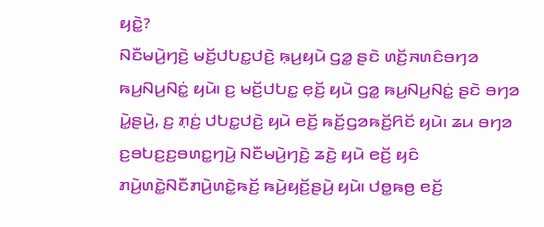ꤟꤢꤧ꤭?
ꤡꤢꤪꤗꤣꤧ꤬ꤚꤢꤧ꤬ ꤗꤢꤩ꤬ꤓꤝꤢ꤭ꤓꤢꤧ꤬ ꤒ꤫ꤣ꤬ꤟꤣꤧ ꤞꤤ꤭ ꤔꤢꤧ ꤛꤢꤩ꤬ꤏꤛꤢꤨꤋꤚꤤ ꤒꤣ꤬ꤡꤣ꤬ꤡꤢꤦ꤭ ꤟꤣꤧ꤯ ꤢ꤬ ꤗꤢꤩ꤬ꤓꤝꤢ꤭ ꤕ꤫ꤢꤩ꤬ ꤟꤣꤧ ꤞꤤ꤭ ꤒꤣ꤬ꤡꤣ꤬ꤡꤢꤦ꤭ ꤔꤢꤧ ꤋꤚꤤ ꤣꤧ꤭ꤔꤣꤧ꤬, ꤢ꤬ ꤊ꤫ꤢꤦ꤬ ꤓꤝꤢ꤭ꤓꤢꤧ꤬ ꤟꤣꤧ ꤕꤢꤩ꤬ ꤒꤢꤩ꤬ꤞꤤꤒꤢꤩ꤬ꤖꤢꤩ ꤟꤣꤧ꤯ ꤘꤣ ꤋꤚꤤ ꤢ꤬ꤋꤝꤢ꤬ꤢ꤬ꤋꤛꤢ꤭ꤚꤣꤧ꤬ ꤡꤢꤪꤗꤣꤧ꤬ꤚꤢꤧ꤬ ꤘꤢꤧ꤬ ꤟꤣꤧ ꤕꤢꤩ꤬ ꤟꤢꤨ ꤊꤣꤧ꤬ꤛꤢꤧ꤭ꤡꤢꤪꤊꤣꤧ꤬ꤛꤢꤧ꤭ꤒꤢꤩ꤬ ꤒꤣꤧ꤬ꤟꤢꤩ꤬ꤔꤣꤧ꤬ ꤟꤣꤧ꤯ ꤓꤥ꤭ꤒꤥ꤬ ꤕꤢꤩ꤬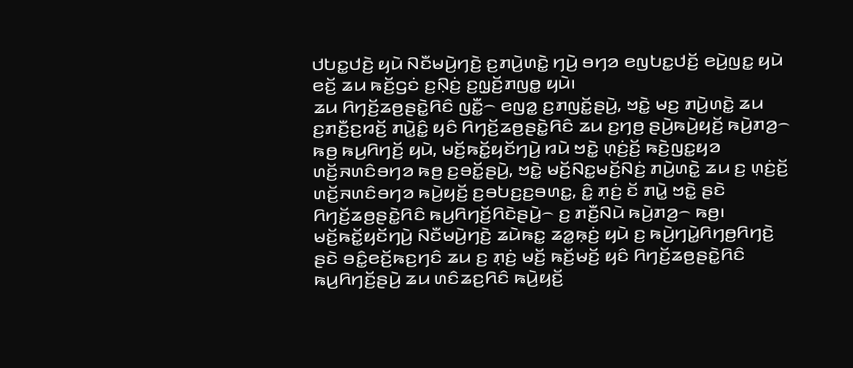ꤓꤝꤢ꤭ꤓꤢꤧ꤬ ꤟꤣꤧ ꤡꤢꤪꤗꤣꤧ꤬ꤚꤢꤧ꤬ ꤢ꤬ꤊꤣꤧ꤬ꤛꤢꤧ꤭ ꤚꤣꤧ꤬ ꤋꤚꤤ ꤕꤜꤝꤢ꤭ꤓꤢꤩ꤬ ꤕꤣꤧ꤬ꤜꤢ꤭ ꤟꤣꤧ ꤕꤢꤩ꤬ ꤘꤣ ꤒꤢꤩ꤬ꤞꤢꤦ ꤢ꤬ꤡ꤫ꤢꤦ꤬ ꤢ꤬ꤜ꤫ꤢꤩ꤬ꤊꤜꤥ꤭ ꤟꤣꤧ꤯
ꤘꤣ ꤖꤚꤢꤩ꤬ꤘꤥ꤬ꤔꤢꤧ꤭ꤖꤢꤨ ꤜꤢꤪ꤭꤮ ꤕꤜꤤ꤭ ꤢ꤬ꤊꤜꤢꤩ꤭ꤔꤣꤧ꤬, ꤠꤢꤧ꤭ ꤗꤢ꤬ ꤊꤣꤧ꤬ꤛꤢꤧ꤭ ꤘꤣ ꤢ꤬ꤊꤢꤪ꤬ꤢ꤬ꤙꤢꤩ꤬ ꤊꤣꤧ꤭ꤢꤨ꤭ ꤟꤢꤨ ꤖꤚꤢꤩ꤬ꤘꤥ꤬ꤔꤢꤧ꤭ꤖꤢꤨ ꤘꤣ ꤢ꤬ꤚꤥ꤬ ꤔꤣꤧ꤬ꤒꤣꤧ꤬ꤟꤢꤩ꤬ ꤒꤣꤧ꤬ꤊꤤ꤬꤮ ꤒꤥ꤬ ꤒꤣ꤬ꤖꤚꤢꤩ꤬ ꤟꤣꤧ, ꤗꤢꤩ꤬ꤒꤢꤩ꤭ꤟꤢꤩꤚꤣꤧ꤬ ꤙꤣꤧ ꤠꤢꤧ꤭ ꤛ꤫ꤢꤦ꤬ꤢꤩ꤬ ꤒꤢꤧ꤬ꤜꤢ꤭ꤟꤤ ꤛꤢꤩ꤬ꤏꤛꤢꤨꤋꤚꤤ ꤒꤥ꤬ ꤢ꤬ꤋꤢꤩ꤭ꤔꤣꤧ꤬, ꤠꤢꤧ꤭ ꤗꤢꤩ꤬ꤡꤢ꤭ꤗꤢꤩ꤬ꤡꤢꤦ꤬ ꤊꤣꤧ꤬ꤛꤢꤧ꤭ ꤘꤣ ꤢ꤬ ꤛ꤫ꤢꤦ꤬ꤢꤩ꤬ ꤛꤢꤩ꤬ꤏꤛꤢꤨꤋꤚꤤ ꤒꤣꤧ꤬ꤟꤢꤩ꤬ ꤢ꤬ꤋꤝꤢ꤬ꤢ꤬ꤋꤛꤢ꤭, ꤢꤨ꤭ ꤊ꤫ꤢꤦ꤬ ꤢꤩ ꤊꤣꤧ꤭ ꤠꤢꤧ꤭ ꤔꤢꤧ ꤖꤚꤢꤩ꤬ꤘꤥ꤬ꤔꤢꤧ꤭ꤖꤢꤨ ꤒꤣ꤬ꤖꤚꤢꤩ꤬ꤖꤢꤧꤔꤣꤧ꤬꤮ ꤢ꤬ ꤊꤢꤪ꤬ꤡꤣꤧ ꤒꤣꤧ꤬ꤊꤤ꤬꤮ ꤒꤥ꤬꤯
ꤗꤢꤩ꤬ꤒꤢꤩ꤭ꤟꤢꤩꤚꤣꤧ꤬ ꤡꤢꤪꤗꤣꤧ꤬ꤚꤢꤧ꤬ ꤘꤣꤧꤒꤢ꤭ ꤘꤤ꤭ꤒ꤫ꤢꤦ꤬ ꤟꤣꤧ ꤢ꤬ ꤒꤣꤧ꤬ꤚꤣꤧ꤭ꤖꤚꤥ꤬ꤖꤚꤢꤧ꤬ ꤔꤢꤧ ꤋꤢꤨ꤭ꤕꤢꤩ꤬ꤒꤢ꤬ꤚꤢꤨ ꤘꤣ ꤢ꤬ ꤊ꤫ꤢꤦ꤬ ꤗꤢꤩ꤬ ꤒꤢꤩ꤬ꤗꤢꤩ꤬ ꤟꤢꤨ ꤖꤚꤢꤩ꤬ꤘꤥ꤬ꤔꤢꤧ꤭ꤖꤢꤨ ꤒꤣ꤬ꤖꤚꤢꤩ꤬ꤔꤣꤧ꤬ ꤘꤣ ꤛꤢꤨꤘꤢ꤬ꤖꤢꤨ ꤒꤣꤧ꤬ꤟꤢꤩ꤬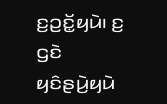ꤢ꤬ꤑꤢꤩ꤭ꤟꤣꤧ꤯ ꤢ꤬ ꤞꤢꤧ ꤟꤢꤨꤔꤣꤧ꤬ꤟꤣꤧ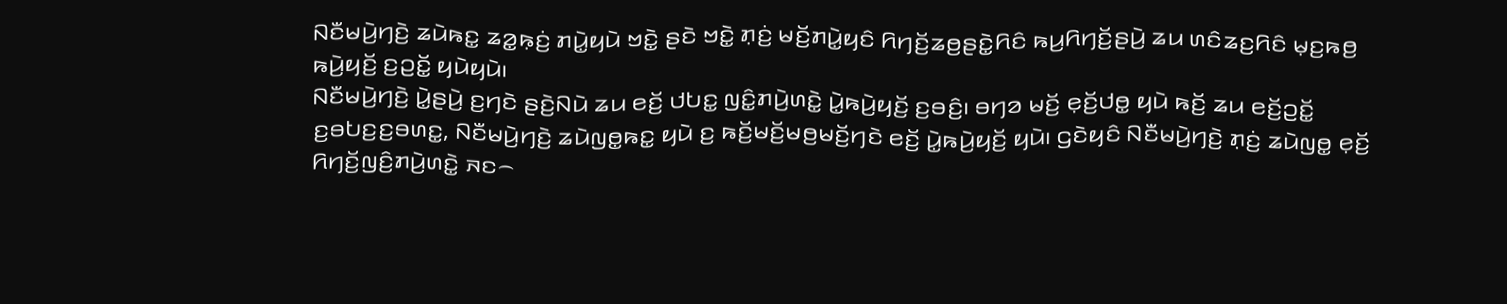ꤡꤢꤪꤗꤣꤧ꤬ꤚꤢꤧ꤬ ꤘꤣꤧꤒꤢ꤭ ꤘꤤ꤭ꤒ꤫ꤢꤦ꤬ ꤊꤣꤧ꤭ꤟꤣꤧ ꤠꤢꤧ꤭ ꤔꤢꤧ ꤠꤢꤧ꤭ ꤊ꤫ꤢꤦ꤬ ꤗꤢꤩ꤬ꤊꤣꤧ꤭ꤟꤢꤨ ꤖꤚꤢꤩ꤬ꤘꤥ꤬ꤔꤢꤧ꤭ꤖꤢꤨ ꤒꤣ꤬ꤖꤚꤢꤩ꤬ꤔꤣꤧ꤬ ꤘꤣ ꤛꤢꤨꤘꤢ꤬ꤖꤢꤨ ꤗ꤫ꤢ꤬ꤒꤥ꤬ ꤒꤣꤧ꤬ꤟꤢꤩ꤬ ꤢ꤬ꤑꤢꤩ꤭ ꤟꤣꤧꤟꤣꤧ꤯
ꤡꤢꤪꤗꤣꤧ꤬ꤚꤢꤧ꤬ ꤣꤧ꤭ꤔꤣꤧ꤬ ꤢ꤬ꤚꤢꤧ ꤔꤢꤧ꤬ꤡꤣꤧ ꤘꤣ ꤕꤢꤩ꤬ ꤓꤝꤢ꤭ ꤜꤢꤨ꤭ꤊꤣꤧ꤬ꤛꤢꤧ꤭ ꤣꤧ꤭ꤒꤣꤧ꤬ꤟꤢꤩ꤬ ꤢ꤬ꤋꤢꤨ꤬꤯ ꤋꤚꤤ ꤗꤢꤩ꤬ ꤕ꤫ꤢꤩ꤬ꤓꤥ꤭ ꤟꤣꤧ ꤒꤢꤩ꤬ ꤘꤣ ꤕꤢꤩ꤬ꤑꤢꤩ꤭ ꤢ꤬ꤋꤝꤢ꤬ꤢ꤬ꤋꤛꤢ꤭, ꤡꤢꤪꤗꤣꤧ꤬ꤚꤢꤧ꤬ ꤘꤣꤧꤜꤥ꤭ꤒꤢ꤭ ꤟꤣꤧ ꤢ꤬ ꤒꤢꤩ꤬ꤗꤢꤩ꤬ꤗꤥ꤬ꤗꤢꤩ꤬ꤚꤢꤧ ꤕꤢꤩ꤬ ꤣꤧ꤭ꤒꤣꤧ꤬ꤟꤢꤩ꤬ ꤟꤣꤧ꤯ ꤞꤢꤧꤟꤢꤨ ꤡꤢꤪꤗꤣꤧ꤬ꤚꤢꤧ꤬ ꤊ꤫ꤢꤦ꤬ ꤘꤣꤧꤜꤥ꤭ ꤕ꤫ꤢꤩ꤬ ꤖꤚꤢꤩ꤬ꤜꤢꤨ꤬ꤊꤣꤧ꤬ꤛꤢꤧ꤭ ꤏꤢ꤮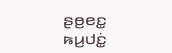ꤔꤥ꤬ꤕꤢ꤭ ꤒꤣ꤬ꤓꤢꤦ꤭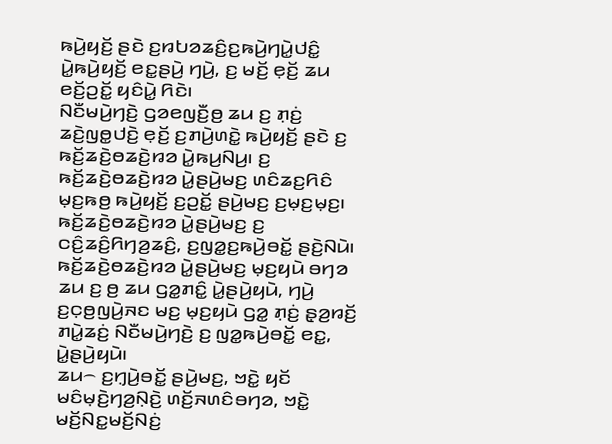ꤒꤣꤧ꤬ꤟꤢꤩ꤬ ꤔꤢꤧ ꤢ꤬ꤙꤝꤤꤘꤢꤨ꤬ꤢ꤬ꤒꤣꤧ꤬ꤚꤣꤧ꤭ꤓꤢꤨ꤭ ꤣꤧ꤭ꤒꤣꤧ꤬ꤟꤢꤩ꤬ ꤕꤢ꤭ꤔꤣꤧ꤬ ꤚꤣꤧ꤬, ꤢ꤬ ꤗꤢꤩ꤬ ꤕ꤫ꤢꤩ꤬ ꤘꤣ ꤕꤢꤩ꤬ꤑꤢꤩ꤭ ꤟꤢꤨꤣꤧ꤭ ꤖꤢꤧ꤯
ꤡꤢꤪꤗꤣꤧ꤬ꤚꤢꤧ꤬ ꤞꤤꤕꤜꤢꤪ꤬ꤥ꤬ ꤘꤣ ꤢ꤬ ꤊ꤫ꤢꤦ꤬ ꤘꤢꤧ꤬ꤜꤥ꤭ꤓꤢꤧ꤬ ꤕ꤫ꤢꤩ꤬ ꤢ꤬ꤊꤣꤧ꤬ꤛꤢꤧ꤭ ꤒꤣꤧ꤬ꤟꤢꤩ꤬ ꤔꤢꤧ ꤢ꤬ ꤒꤢꤩ꤬ꤘꤢꤧ꤬ꤥꤘꤢꤧ꤬ꤙꤤ ꤣꤧ꤭ꤒꤣ꤬ꤡꤣ꤬꤯ ꤢ꤬ ꤒꤢꤩ꤬ꤘꤢꤧ꤬ꤥꤘꤢꤧ꤬ꤙꤤ ꤣꤧ꤭ꤔꤣꤧ꤬ꤗꤢ꤬ ꤛꤢꤨꤘꤢ꤬ꤖꤢꤨ ꤗ꤫ꤢ꤬ꤒꤥ꤬ ꤒꤣꤧ꤬ꤟꤢꤩ꤬ ꤢ꤬ꤑꤢꤩ꤭ ꤔꤣꤧ꤬ꤗꤢ꤬ ꤢ꤬ꤗ꤫ꤢ꤬ꤗ꤫ꤢ꤬꤯ ꤒꤢꤩ꤬ꤘꤢꤧ꤬ꤥꤘꤢꤧ꤬ꤙꤤ ꤣꤧ꤭ꤔꤣꤧ꤬ꤗꤢ꤬ ꤢ꤬ ꤍꤢꤨ꤬ꤘꤢꤨ꤬ꤖꤚꤤ꤬ꤘꤢꤨ꤬, ꤢ꤬ꤜꤤ꤭ꤢ꤬ꤒꤣꤧ꤬ꤋꤢꤩ꤭ ꤔꤢꤧ꤬ꤡꤣꤧ꤯ ꤒꤢꤩ꤬ꤘꤢꤧ꤬ꤥꤘꤢꤧ꤬ꤙꤤ ꤣꤧ꤭ꤔꤣꤧ꤬ꤗꤢ꤬ ꤗ꤫ꤢ꤬ꤟꤣꤧ ꤋꤚꤤ ꤘꤣ ꤢ꤬ ꤥ꤬ ꤘꤣ ꤞꤤ꤭ꤊꤢꤨ꤭ ꤣꤧ꤭ꤔꤣꤧ꤬ꤟꤣꤧ, ꤚꤣꤧ꤬ ꤢ꤬ꤍ꤫ꤥ꤬ꤜꤣꤧ꤬ꤏꤢ ꤗꤢ꤬ ꤗ꤫ꤢ꤬ꤟꤣꤧ ꤞꤤ꤭ ꤊ꤫ꤢꤦ꤬ ꤔ꤫ꤤ꤬ꤙꤢꤩ꤬ ꤊꤣꤧ꤭ꤘꤢꤦ꤬ ꤡꤢꤪꤗꤣꤧ꤬ꤚꤢꤧ꤬ ꤢ꤬ ꤜꤤ꤭ꤒꤣꤧ꤬ꤋꤢꤩ꤭ ꤕꤢ꤭, ꤣꤧ꤭ꤔꤣꤧ꤬ꤟꤣꤧ꤯
ꤘꤣ꤮ ꤢ꤬ꤚ꤫ꤣꤧ꤬ꤋꤢꤩ꤭ ꤔꤣꤧ꤬ꤗꤢ꤬, ꤠꤢꤧ꤭ ꤟꤢꤩ ꤗꤢꤨꤗ꤫ꤢꤧ꤬ꤚꤤ꤬ꤡ꤫ꤢꤧ꤬ ꤛꤢꤩ꤬ꤏꤛꤢꤨꤋꤚꤤ, ꤠꤢꤧ꤭ ꤗꤢꤩ꤬ꤡꤢ꤭ꤗꤢꤩ꤬ꤡꤢꤦ꤬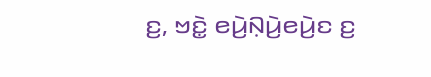ꤢ꤬, ꤠꤢꤧ꤭ ꤕꤣꤧ꤬ꤡ꤫ꤣꤧ꤬ꤕꤣꤧ꤬ꤢ ꤢ꤬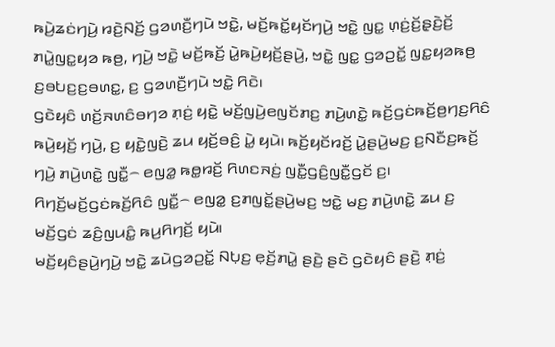ꤒꤣꤧ꤬ꤘꤢꤦꤚꤣꤧ꤬ ꤙꤢꤧ꤬ꤡꤢꤩ꤬ ꤞꤤꤛꤢꤪ꤬ꤚꤣꤧ ꤠꤢꤧ꤭, ꤗꤢꤩ꤬ꤒꤢꤩ꤭ꤟꤢꤩꤚꤣꤧ꤬ ꤠꤢꤧ꤭ ꤜꤢ꤭ ꤛ꤫ꤢꤦ꤬ꤢꤩ꤬ꤔ꤫ꤢꤧ꤬ꤢꤩ꤬ ꤊꤣꤧ꤭ꤜꤢ꤭ꤟꤤ ꤒꤥ꤬, ꤚꤣꤧ꤬ ꤠꤢꤧ꤭ ꤗꤢꤩ꤬ꤒꤢꤩ꤬ ꤣꤧ꤭ꤒꤣꤧ꤬ꤟꤢꤩ꤬ꤔꤣꤧ꤬, ꤠꤢꤧ꤭ ꤜꤢ꤭ ꤞꤤꤑꤢꤩ꤭ ꤜꤢ꤭ꤟꤤꤒꤥ꤬ ꤢ꤬ꤋꤝꤢ꤬ꤢ꤬ꤋꤛꤢ꤭, ꤢ꤬ ꤞꤤꤛꤢꤪ꤬ꤚꤣꤧ ꤠꤢꤧ꤭ ꤖꤢꤧ꤯
ꤞꤢꤧꤟꤢꤨ ꤛꤢꤩ꤬ꤏꤛꤢꤨꤋꤚꤤ ꤊ꤫ꤢꤦ꤬ ꤟꤢꤧ꤭ ꤗꤢꤩ꤬ꤜꤣꤧ꤬ꤕꤜꤢꤩꤊꤢ꤬ ꤊꤣꤧ꤬ꤛꤢꤧ꤭ ꤒꤢꤩ꤬ꤞꤢꤦꤒꤢꤩ꤬ꤥ꤬ꤚꤢ꤬ꤖꤢꤨ ꤒꤣꤧ꤬ꤟꤢꤩ꤬ ꤚꤣꤧ꤬, ꤢ꤬ ꤟꤢꤧ꤭ꤜꤢꤧ꤬ ꤘꤣ ꤟꤢꤩ꤬ꤋꤢꤨ꤬ ꤣꤧ꤭ ꤟꤣꤧ꤯ ꤒꤢꤩ꤬ꤟꤢꤩꤙꤢꤩ꤬ ꤣꤧ꤭ꤔꤣꤧ꤬ꤗꤢ꤬ ꤢ꤬ꤡꤢꤪꤢ꤬ꤒꤢꤩ꤬ ꤚꤣꤧ꤬ ꤊꤣꤧ꤬ꤛꤢꤧ꤭ ꤜꤢꤪ꤭꤮ ꤕꤜꤤ꤭ ꤒꤥ꤭ꤙꤢꤩ꤬ ꤖꤛꤢꤏꤢꤦ꤬ ꤜꤢꤪ꤭ꤞꤢꤨ꤬ꤜꤢꤪ꤭ꤞꤢꤩ ꤢ꤬꤯ ꤖꤚꤢꤩ꤬ꤗꤢꤩ꤬ꤞꤢꤦꤒꤢꤩ꤬ꤖꤢꤨ ꤜꤢꤪ꤭꤮ ꤕꤜꤤ꤭ ꤢ꤬ꤊꤜꤢꤩ꤭ꤔꤣꤧ꤬ꤗꤢ꤬ ꤠꤢꤧ꤭ ꤗꤢ꤬ ꤊꤣꤧ꤬ꤛꤢꤧ꤭ ꤘꤣ ꤢ꤬ ꤗꤢꤩ꤬ꤞꤢꤦ ꤘꤢꤨ꤬ꤜꤣꤢꤨ꤭ ꤒꤣ꤬ꤖꤚꤢꤩ꤬ ꤟꤣꤧ꤯
ꤗꤢꤩ꤬ꤟꤢꤨꤔꤣꤧ꤬ꤚꤣꤧ꤬ ꤠꤢꤧ꤭ ꤘꤣꤧꤞꤤꤑꤢꤩ꤭ ꤡꤝ꤫ꤢ꤬ ꤕ꤫ꤢꤩ꤬ꤊꤣꤧ꤭ ꤔꤢꤧ꤬ ꤔꤢꤧ ꤞꤢꤧꤟꤢꤨ ꤔꤢꤧ꤬ ꤊ꤫ꤢꤦ꤬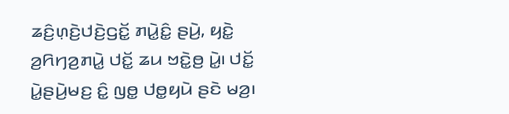ꤘꤢꤨ꤬ꤛ꤫ꤢꤧ꤬ꤓꤢꤧ꤬ꤞꤢꤩ꤭ ꤊꤣꤧ꤭ꤢꤨ꤭ ꤔꤣꤧ꤬, ꤟꤢꤧ꤭ ꤤ꤬ꤖꤚꤤ꤬ꤊꤣꤧ꤭ ꤓꤢꤩ꤭ ꤘꤣ ꤠꤢꤧ꤭ꤥ꤬ ꤣꤧ꤭꤯ ꤓꤢꤩ꤭ ꤣꤧ꤭ꤔꤣꤧ꤬ꤗꤢ꤬ ꤢꤨ꤭ ꤜꤥ꤭ ꤓꤥ꤭ꤟꤣꤧ ꤔꤢꤧ ꤗꤤ꤬꤯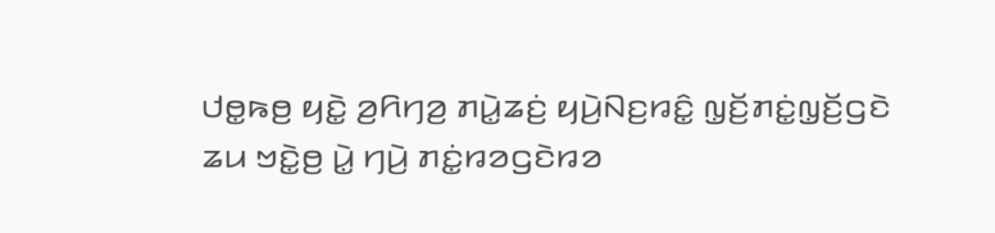ꤓꤥ꤭ꤒꤥ꤬ ꤟꤢꤧ꤭ ꤤ꤬ꤖꤚꤤ꤬ ꤊꤣꤧ꤭ꤘꤢꤦ꤬ ꤟꤣꤧ꤬ꤡꤢ꤬ꤙꤢꤨ꤭ ꤜ꤫ꤢꤩ꤬ꤊꤢꤦ꤭ꤜ꤫ꤢꤩ꤬ꤞꤢꤧ ꤘꤣ ꤠꤢꤧ꤭ꤥ꤬ ꤣꤧ꤭ ꤚꤣꤧ꤬ ꤊꤢꤦ꤭ꤙꤤꤞꤢꤧꤙꤤ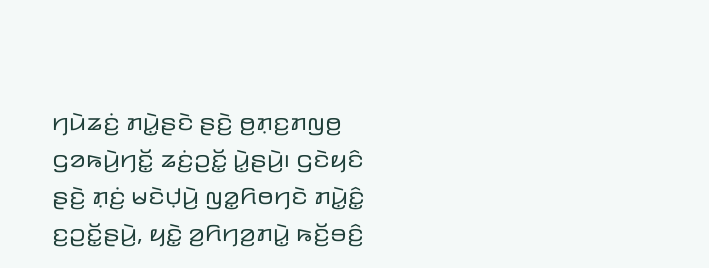ꤚꤣꤧꤘꤢꤦ꤬ ꤊꤣꤧ꤭ꤔꤢꤧ ꤔꤢꤧ꤬ ꤥ꤬ꤊ꤫ꤢ꤬ꤊꤜꤥ꤬ ꤞꤤꤒꤣꤧ꤬ꤚꤢꤩ꤭ ꤘꤢꤦ꤬ꤑꤢꤩ꤭ ꤣꤧ꤭ꤔꤣꤧ꤬꤯ ꤞꤢꤧꤟꤢꤨ ꤔꤢꤧ꤬ ꤊ꤫ꤢꤦ꤬ ꤗꤢꤧꤓ꤫ꤣꤧ꤬ ꤜꤤ꤭ꤖꤥꤚꤢꤧ ꤊꤣꤧ꤭ꤢꤨ꤭ ꤢ꤬ꤑꤢꤩ꤭ꤔꤣꤧ꤬, ꤟꤢꤧ꤭ ꤤ꤬ꤖꤚꤤ꤬ꤊꤣꤧ꤭ ꤒꤢꤩ꤬ꤋꤢꤨ꤬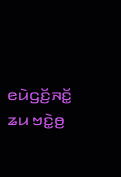ꤕꤣꤧꤞꤢꤩ꤬ꤏꤢꤩ꤭ ꤘꤣ ꤠꤢꤧ꤭ꤥ꤬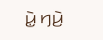ꤣꤧ꤭ ꤚꤣꤧ꤬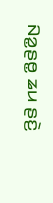ꤡꤤ꤭ꤔꤥ꤭ ꤘꤣ ꤔꤢꤧ꤬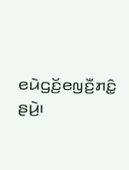ꤕꤣꤧꤞꤢꤩ꤬ꤕꤜꤢꤪ꤬ꤊꤢꤨ꤭ ꤔꤣꤧ꤬꤯